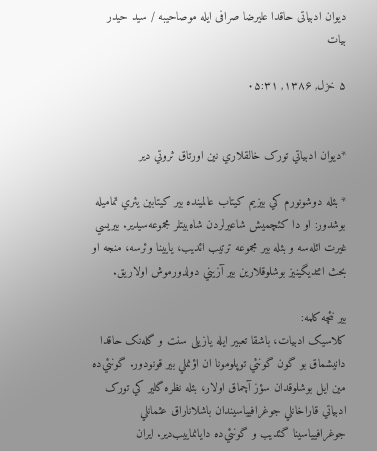دیوان ادبیاتی حاقدا علیرضا صرافی ایله موصاحیبه / سید حیدر بیات

۵ خزل, ۱۳۸۶, ۰۵:۳۱


*ديوان ادبياتي تورک خالقلاري نين اورتاق ثروتي دير

* بئله دوشونورم کي بيزيم کيتاب عالمينده بير کيتابين يئري تماميله بوشدور: او دا کئچميش شاعيرلردن شاه‌بيتلر مجموعه‌سيدير. بيريسي غيرت ائله‌سه و بئله بير مجموعه ترتيب ائديب، يايينا وئرسه‌، منجه او بحث ائتديگينيز بوشلوقلارين بير آزيني دولدورموش اولاريق.

بیر نئچه کلمه:
کلاسيک ادبيات، باشقا تعبير ايله یازیلی سنت و گله‌نک حاقدا دانيشماق بو گون گونئي توپلومونا ان اؤنملي بير قونودور. گونئي‌ده مين ايل بوشلوقدان سؤز آچماق اولار، بئله نظره گلير کي تورک ادبياتي قاراخانلي جوغرافيياسيندان باشلاناراق عثمانلي جوغرافيياسينا گئديب و گونئي‌ده دايانماييب‌دير. ايران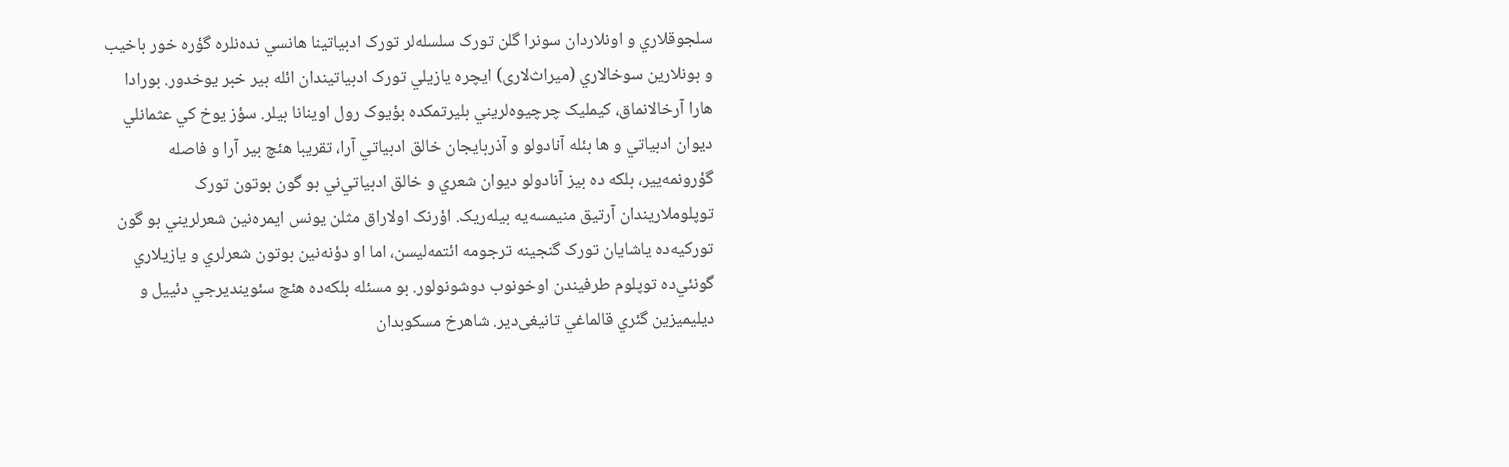سلجوقلاري و اونلاردان سونرا گلن تورک سلسله‌لر تورک ادبياتينا هانسي نده‌نلره گؤره خور باخيب و بونلارين سوخالاري (میراث‌لاری) ايچره يازيلي تورک ادبياتيندان ائله بير خبر يوخدور. بورادا هارا آرخالانماق، کيمليک چرچيوه‌لريني بليرتمکده بؤيوک رول اوينانا بيلر. سؤز يوخ کي عثمانلي ديوان ادبياتي و ها بئله آنادولو و آذربايجان خالق ادبياتي آرا، تقريبا هئچ بير آرا و فاصله گؤرونمه‌يير، بلکه‌ ده بيز آنادولو ديوان شعري و خالق ادبياتي‌ني بو گون بوتون تورک توپلوملاريندان آرتيق منيمسه‌يه بيله‌ريک. اؤرنک اولاراق مثلن يونس ايمره‌نين شعرلريني بو گون تورکيه‌ده ياشايان تورک گنجينه ترجومه ائتمه‌ليسن، اما او دؤنه‌نين بوتون شعرلري و يازيلاري گونئي‌ده توپلوم طرفيندن اوخونوب دوشونولور. بو مسئله‌ بلکه‌ده هئچ سئوينديرجي دئييل و ديليميزين گئري قالماغي‌ تانيغی‌دیر. شاهرخ مسکوبدان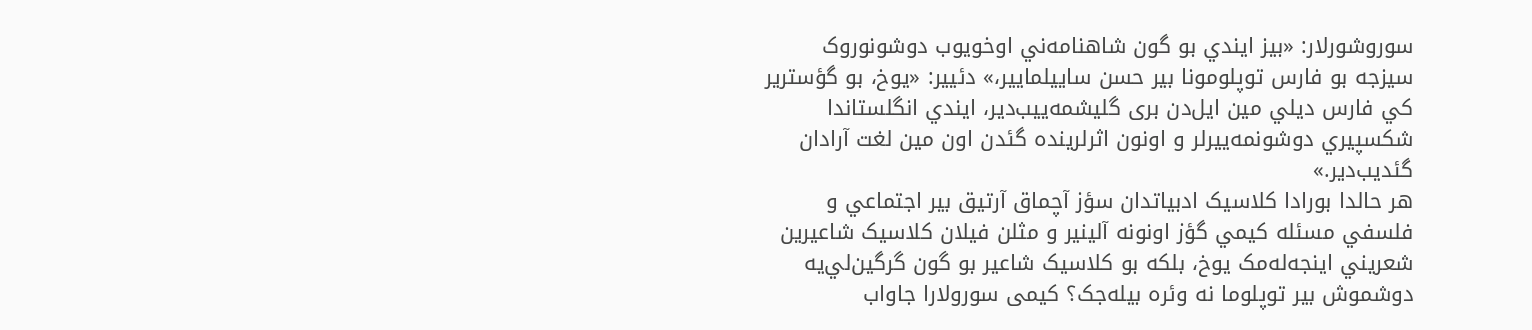سوروشورلار: «بيز ايندي بو گون شاهنامه‌ني اوخويوب دوشونوروک سيزجه بو فارس توپلومونا بير حسن ساييلمايير،» دئيير: «يوخ، بو گؤسترير کي فارس ديلي مین ایل‌دن بری گليشمه‌ييب‌دير، ايندي انگلستاندا شکسپيري دوشونمه‌ييرلر و اونون اثرلرينده گئدن اون مين لغت آرادان گئديب‌دير.»
هر حالدا بورادا کلاسيک ادبياتدان سؤز آچماق آرتيق بير اجتماعي و فلسفي مسئله‌ کيمي گؤز اونونه آلينير و مثلن فيلان کلاسيک شاعيرين شعريني اينجه‌له‌مک يوخ، بلکه بو کلاسيک شاعير بو گون گرگين‌لي‌يه دوشموش بير توپلوما نه وئره بيله‌جک؟ کیمی سورولارا جاواب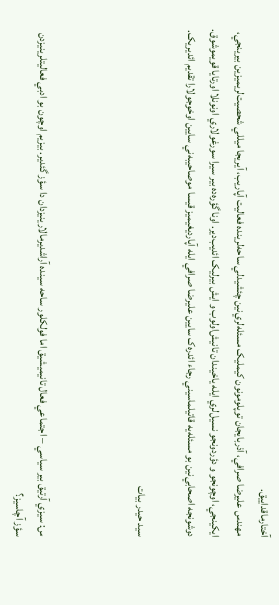آختارماقداييق.
مهندس عليرضا صرافي، آذربايجان توپلومونون کيمليک مسئله‌لري‌نين چئشيدلي ساحه‌لرينده فعاليت آپاريب‌، آيريجا ميللي شحصيت‌لريميزين بيرينجي، ايکينجي، اوچونجو و دؤردونجو‌ نسيل‌لري ايله ياخيندان تانيش‌اولوب و ايش بيرليک ائديب‌دير. اونا گؤره‌ده بير سيرا سورغولاري اونونلا اورتايا قويموشوق. دوشونجه‌ اصحابي‌نين بو مسئله‌يه قاتيلماسيني رجاء ائدره‌ک سایین عليرضا صرافي ايله آپارديغيميز قيسا موصاحيبه‌ني سايين اوخوجولارا تقديم ائديريک.

سید حیدر بیات



س: سيزي آرتيق بير سياسي – اجتماعي فعال تانيميشيق اما فولکلور ساحه سينده آراشديرمالارينيزدان دا سؤز گئدير. بیزیم اوچون بو ادبي فعاليتلرينيزدن سؤز آچاسيز؟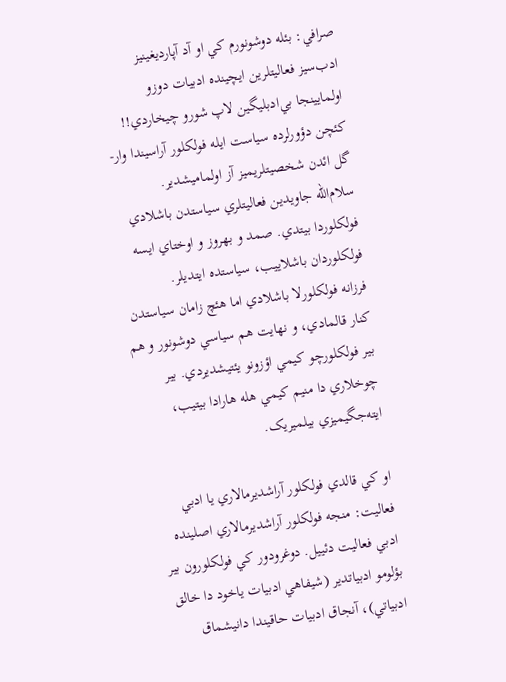صرافي: بئله دوشونورم کي او آد آپارديغينيز ادب‌سيز فعاليتلرين ايچينده ادبيات دوزو اولمايينجا بي‌ادبليگين لاپ شورو چيخاردي!!
کئچن دؤورلرده سياست ايله فولکلور آراسيندا وار- گل ائدن شخصيتلريميز آز اولماميشدير.
سلام‌الله جاويدين فعاليتلري سياستدن باشلادي فولکلوردا بيتدي. صمد و بهروز و اوختاي ايسه فولکلوردان باشلاييب، سياستده ايتديلر.
فرزانه فولکلورلا باشلادي اما هئچ زامان سياستدن کنار قالمادي، و نهايت هم سياسي دوشونور و هم بير فولکلورچو کيمي اؤزونو يئتيشديردي. بير چوخلاري دا منيم کيمي هله هارادا بيتيب، ايته‌جگيميزي بيلميريک.

او کي قالدي فولکلور آراشديرمالاري يا ادبي فعاليت: منجه فولکلور آراشديرمالاري اصلينده ادبي فعاليت دئييل. دوغرودور کي فولکلورون بير بؤلومو ادبياتدير (شيفاهي ادبيات ياخود دا خالق ادبياتي)، آنجاق ادبيات حاقيندا دانيشماق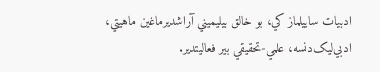ادبيات ساييلماز کي، بو خالق بيليميني آراشديرماغين ماهيتي، ادبي‌ليک‌دنسه، علمي-تحقيقي بير فعاليتدير.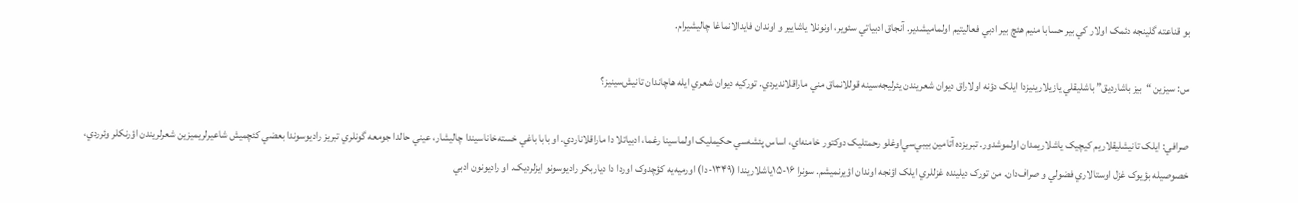بو قناعته گلينجه دئمک اولار کي بير حسابا منيم هئچ بير ادبي فعاليتيم اولماميشدير. آنجاق ادبياتي سئوير، اونونلا ياشايير و اوندان فايدالانماغا چاليشيرام.

س: سيزين “بيز باشارديق” باشليقلي يازيلارينيزدا ايلک دؤنه اولاراق ديوان شعريندن يئرليجه‌سينه قوللانماق مني ماراقلانديردي. تورکيه ديوان شعري ايله هاچاندان تانيش‌سينيز؟

صرافي: ايلک تانيشليقلاريم کيچيک ياشلاريمدان اولموشدور. تبريزده آتامين بيبي‌سي‌اوغلو رحمتليک دوکتور خامنه‌اي، اساس پئشه‌سي حکيمليک اولماسينا رغما، ادبياتلا دا ماراقلاناردي. او بابا باغي خسته‌خاناسيندا چاليشار، عيني حالدا جومعه گونلري تبريز راديوسوندا بعضي کئچميش شاعيرلريميزين شعرلريندن اؤرنکلر وئرردي، خصوصيله بؤيوک غزل اوستالاري فضولي و صراف‌دان. من تورک ديلينده غزللري ايلک اؤنجه اوندان اؤيرنميشم. سونرا ۱۶-۱۵ياشلاريندا (۱۳۴۹-دا) اورميه‌يه کؤچدوک اوردا دا دياربکر راديوسونو ايزلرديک. او راديونون ادبي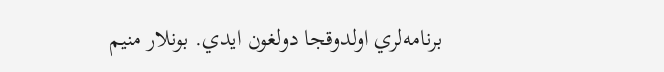برنامه‌لري اولدوقجا دولغون ايدي. بونلار منيم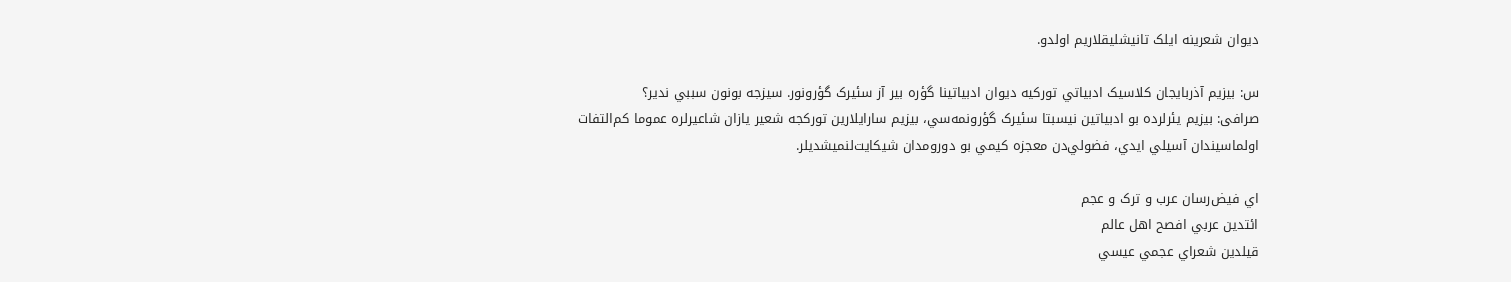ديوان شعرينه ايلک تانيشليقلاريم اولدو.

س: بيزيم آذربايجان کلاسيک ادبياتي تورکيه ديوان ادبياتينا گؤره بير آز سئيرک گؤرونور. سيزجه بونون سببي ندير؟
صرافی: بيزيم يئرلرده بو ادبياتين نيسبتا سئيرک گؤرونمه‌سي، بيزيم سارايلارين تورکجه شعير يازان شاعيرلره عموما کم‌التفات اولماسيندان آسيلي ايدي، فضولي‌دن معجزه کيمي بو دورومدان شيکايت‌لنميشديلر.

اي فيض‌رسان عرب و ترک و عجم
ائتدين عربي افصح اهل عالم
قيلدين شعراي عجمي عيسي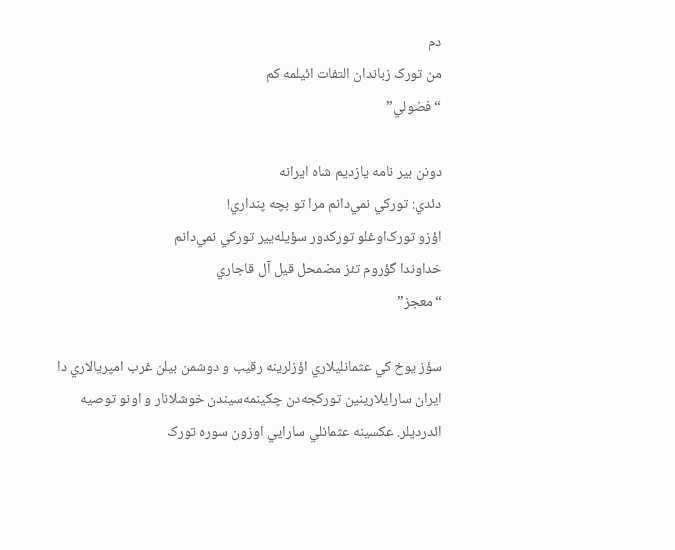دم
من تورک زباندان التفات ائيلمه کم
“فضولي”

دونن بير نامه يازديم شاه ايرانه
دئدي: تورکي نمي‌دانم مرا تو بچه پنداري!
اؤزو تورک‌اوغلو تورکدور سؤيله‌يير تورکي نمي‌دانم
خداوندا گؤروم تئز مضمحل قيل آل قاجاري
“معجز”

سؤز يوخ کي عثمانليلاري اؤزلرينه رقيب و دوشمن بيلن غرب امپريالاري دا ايران سارايلارينين تورکجه‌دن چکينمه‌سيندن خوشلانار و اونو توصيه ائدرديلر. عکسينه عثمانلي سارايي اوزون سوره تورک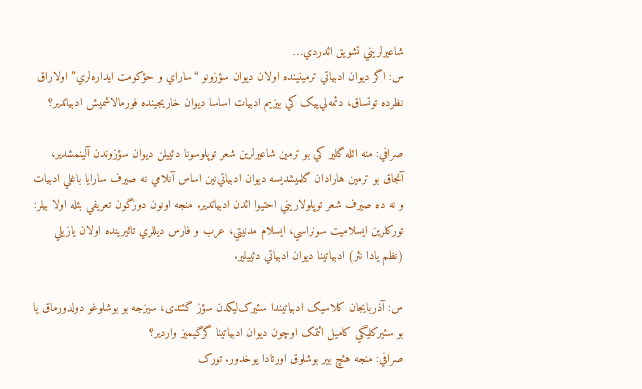شاعيرلريني تشويق ائدردي…
س: اگر ديوان ادبياتي ترمينينده اولان ديوان سؤزونو “ساراي و حؤکومت ايداره‌لري” اولاراق نظرده توتساق، دئمه‌لي‌ييک کي بيزيم ادبيات اساسا ديوان خاريجينده فورمالاشميش ادبياتدير؟

صرافي: منه ائله گلير کي بو ترمين شاعيرلرين شعر توپلوسونا دئييلن ديوان سؤزوندن آلينمشدير، آنجاق بو ترمين هارادان گلميشديسه ديوان ادبياتي‌نين اساس آنلامي نه صيرف سارايا باغلي ادبيات و نه ده صيرف شعر توپلولاريني احتيوا ائدن ادبياتدير. منجه اونون دوزگون تعريفي بئله اولا بيلر:
تورکلرين ايسلاميت سونراسي، ايسلام مدنيتي، عرب و فارس ديللري تاثيرينده اولان يازيلي (نظم يادا نثر) ادبياتينا ديوان ادبياتي دئييلير.

س: آذربایجان کلاسیک ادبیاتیندا سئیرک‌لیکدن سؤز گئتدی، سيزجه بو بوشلوغو دولدورماق يا بو سئيرکليگي کاميل ائتمک اوچون ديوان ادبياتينا گرگيميز واردير؟
صرافي: منجه هئچ بير بوشلوق اورتادا يوخدور. تورک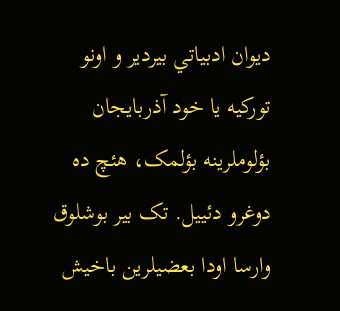ديوان ادبياتي بيردير و اونو تورکيه يا خود آذربايجان بؤلوملرينه بؤلمک، هئچ ده دوغرو دئييل. تک بير بوشلوق وارسا اودا بعضيلرين باخيش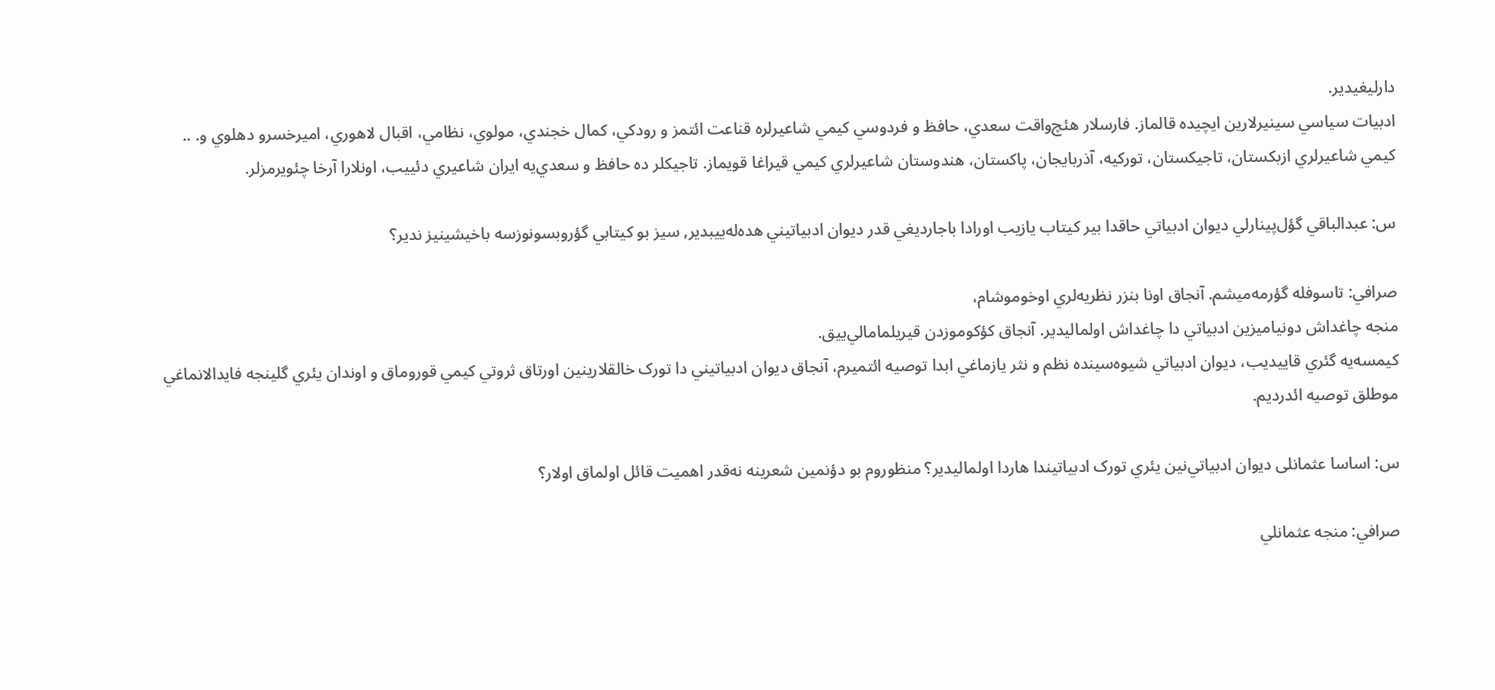دارليغيدير.
ادبيات سياسي سينيرلارين ايچيده قالماز. فارسلار هئچ‌واقت سعدي، حافظ و فردوسي کيمي شاعيرلره قناعت ائتمز و رودکي، کمال خجندي، مولوي، نظامي، اقبال لاهوري، اميرخسرو دهلوي و. .. کيمي شاعيرلري ازبکستان، تاجيکستان، تورکيه، آذربايجان، پاکستان، هندوستان شاعيرلري کيمي قيراغا قويماز. تاجيکلر ده حافظ و سعدي‌يه ايران شاعيري دئييب، اونلارا آرخا چئويرمزلر.

س: عبدالباقي گؤل‌پينارلي ديوان ادبياتي حاقدا بير کيتاب يازيب اورادا باجارديغي قدر ديوان ادبياتيني هده‌له‌ييبدير, سيز بو کيتابي گؤروبسونوزسه باخيشينيز ندير؟

صرافي: تاسوفله گؤرمه‌ميشم. آنجاق اونا بنزر نظريه‌لري اوخوموشام،
منجه چاغداش دونياميزين ادبياتي دا چاغداش اولماليدير. آنجاق کؤکوموزدن قيريلمامالي‌ييق.
کيمسه‌يه گئري قاييديب، ديوان ادبياتي شيوه‌سينده نظم و نثر يازماغي ابدا توصيه ائتميرم، آنجاق ديوان ادبياتيني دا تورک خالقلارينين اورتاق ثروتي کيمي قوروماق و اوندان يئري گلينجه فايدالانماغي موطلق توصيه ائدرديم.

س: اساسا عثمانلی ديوان ادبياتي‌نين يئري تورک ادبياتيندا هاردا اولماليدير؟ منظوروم بو دؤنمين شعرينه نه‌قدر اهميت قائل اولماق اولار؟

صرافي: منجه عثمانلي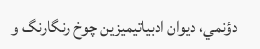دؤنمي، ديوان ادبياتيميزين چوخ رنگارنگ و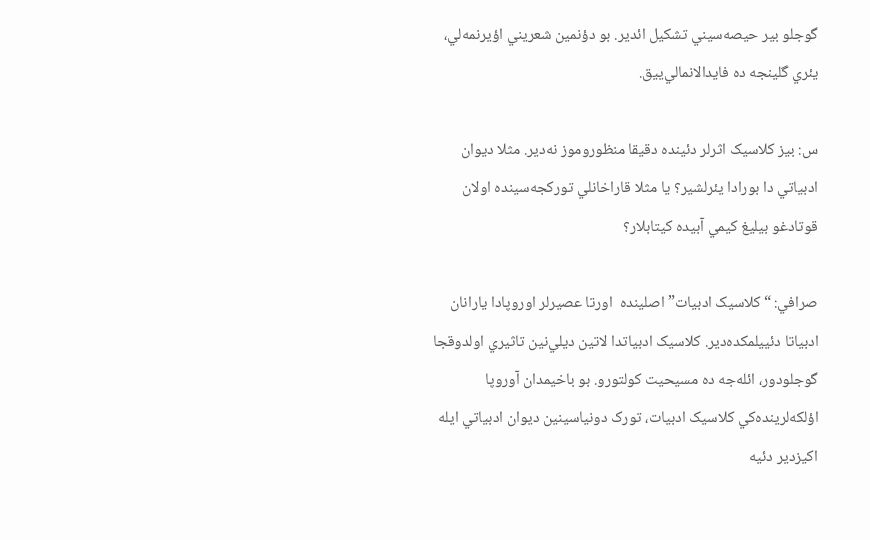گوجلو بير حيصه‌سيني تشکيل ائدير. بو دؤنمين شعريني اؤيرنمه‌لي، يئري گلينجه ده فايدالانمالي‌ييق.

س: بيز کلاسيک اثرلر دئينده دقيقا منظوروموز نه‌دير. مثلا ديوان ادبياتي دا بورادا يئرلشير؟ يا مثلا قاراخانلي تورکجه‌سينده اولان قوتادغو بيليغ کيمي آبيده کيتابلار؟

صرافي: “کلاسيک ادبيات” اصلینده  اورتا عصيرلر اوروپادا يارانان ادبياتا دئييلمکده‌دير. کلاسيک ادبياتدا لاتين ديلي‌نين تاثيري اولدوقجا گوجلودور، ائله‌جه ده مسيحيت کولتورو. بو باخيمدان آوروپا اؤلکه‌لرينده‌کي کلاسيک ادبيات، تورک دونياسينين ديوان ادبياتي ايله اکيزدير دئيه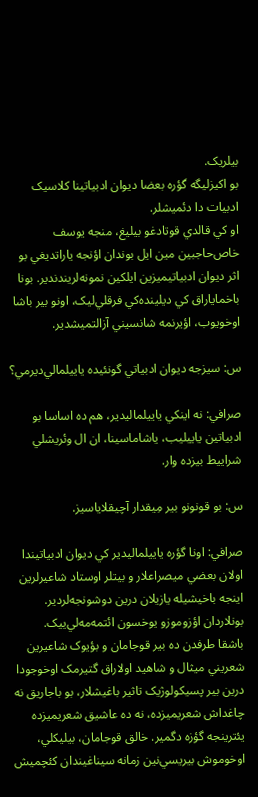بيلريک.
بو اکيزليگه گؤره بعضا ديوان ادبياتينا کلاسيک ادبيات دا دئميشلر.
او کي قالدي قوتادغو بيليغ، منجه يوسف خاص‌حاجبين مين ايل بوندان اؤنجه ياراتديغي بو اثر ديوان ادبياتيميزين ايلکين نمونه‌لريندندير. بونا باخماياراق کي ديلينده‌کي فرقلي‌ليک، اونو بير باشا اوخويوب، اؤيرنمه شانسيني آزالتميشدير.

س: سيزجه ديوان ادبياتي گونئيده ياييلمالي‌ديرمي؟

صرافي: نه اينکي ياييلماليدير، هم ده اساسا بو ادبياتين ياييليب، ياشاماسينا، ان ال وئريشلي شراييط بيزده وار.

س: بو قونونو بير مِيقدار آچيقلاياسيز.

صرافي: اونا گؤره یاییلمالیدیر کي ديوان ادبياتيندا اولان بعضي ميصراعلار و بيتلر اوستاد شاعيرلرين اينجه باخيشيله يازيلان درين دوشونجه‌لردير. بونلاردان اؤزوموزو يوخسون ائتمه‌مه‌لي‌ييک.
باشقا طرفدن ده بير قوجامان و بؤيوک شاعيرين شعريني ميثال و شاهيد اولاراق گتيرمک اوخوجودا درين بير پسيکولوژيک تاثير باغيشلار، بو باجاريق نه چاغداش شعريميزده، نه ده عاشيق شعريميزده يئترينجه گؤزه دگمير. خالق قوجامان، بيليکلي، اوخوموش بيريسي‌نين زمانه سيناغيندان کئچميش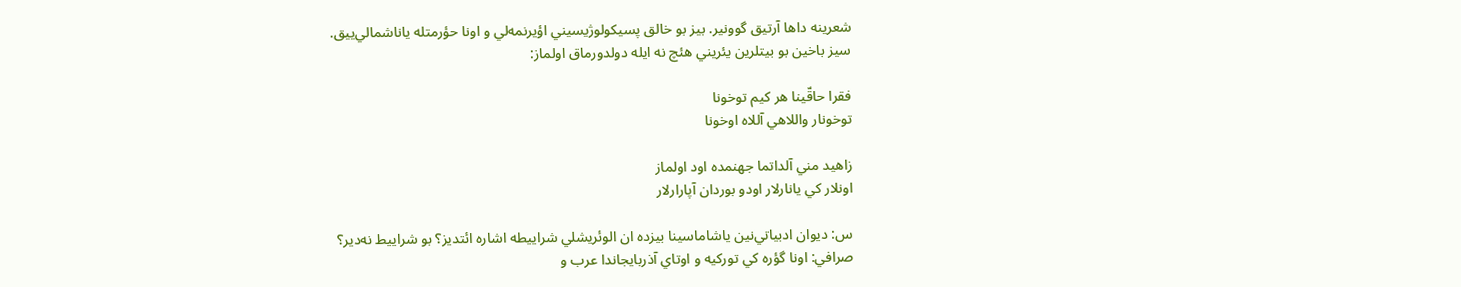شعرينه داها آرتيق گوونير. بيز بو خالق پسيکولوژيسيني اؤيرنمه‌لي و اونا حؤرمتله ياناشمالي‌ييق.
سيز باخين بو بيتلرين يئريني هئچ نه ايله دولدورماق اولماز:

فقرا حاقّينا هر کيم توخونا
توخونار واللاهي آللاه اوخونا

زاهيد مني آلداتما جهنمده اود اولماز
اونلار کي يانارلار اودو بوردان آپارارلار

س: ديوان ادبياتي‌نين ياشاماسينا بيزده ان الوئريشلي شراييطه اشاره ائتديز؟ بو شراييط نه‌دير؟
صرافي: اونا گؤره کي تورکيه و اوتاي آذربايجاندا عرب و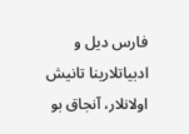فارس ديل و ادبياتلارينا تانيش اولانلار، آنجاق بو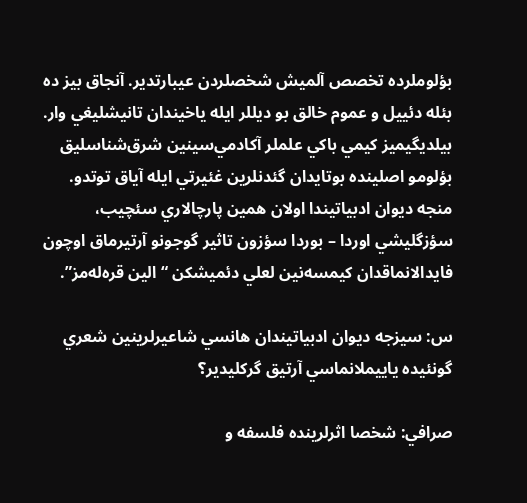بؤلوملرده تخصص آلميش شخصلردن عيبارتدير. آنجاق بيز ده بئله دئييل و عموم خالق بو ديللر ايله ياخيندان تانيشليغي وار. بيلديگيميز کيمي باکي علملر آکادمي‌سينين شرق‌شناسليق بؤلومو اصلينده بوتايدان گئدنلرين غئيرتي ايله آياق توتدو.
منجه ديوان ادبياتيندا اولان همين پارچالاري سئچيب، سؤزگليشي اوردا – بوردا سؤزون تاثير گوجونو آرتيرماق اوچون فايدالانماقدان کيمسه‌نين لعلي دئميشکن “الين قره‌له‌مز”.

س: سيزجه ديوان ادبياتيندان هانسي شاعيرلرينين شعري گونئيده ياييملانماسي آرتيق گرکليدير؟

صرافي: شخصا اثرلرينده فلسفه و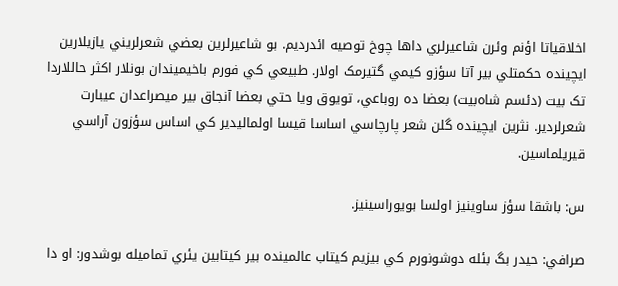اخلاقياتا اؤنم وئرن شاعيرلري داها چوخ توصيه ائدرديم. بو شاعيرلرين بعضي شعرلريني يازيلارين ايچينده حکمتلي بير آتا سؤزو کيمي گتيرمک اولار. طبيعي کي فورم باخيميندان بونلار اکثر حاللاردا تک بيت (دئسم شاه‌بيت) بعضا ده روباعي‌، تويوق ويا حتي بعضا آنجاق بير ميصراعدان عيبارت شعرلردير. نثرين ايچينده گلن شعر پارچاسي اساسا قيسا اولماليدير کي اساس سؤزون آراسي قيريلماسين.

س: باشقا سؤز ساوينيز اولسا بويوراسينيز.

صرافي: حيدر بگ بئله دوشونورم کي بيزيم کيتاب عالمينده بير کيتابين يئري تماميله بوشدور: او دا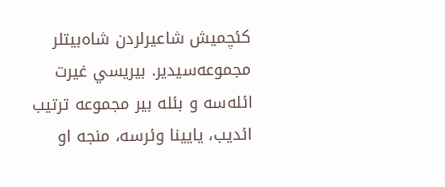کئچميش شاعيرلردن شاه‌بيتلر مجموعه‌سيدير. بيريسي غيرت ائله‌سه و بئله بير مجموعه ترتيب ائديب، يايينا وئرسه‌، منجه او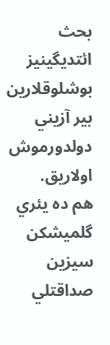بحث ائتديگينيز بوشلوقلارين بير آزيني دولدورموش اولاريق.
هم ده يئري گلميشکن سيزين صداقتلي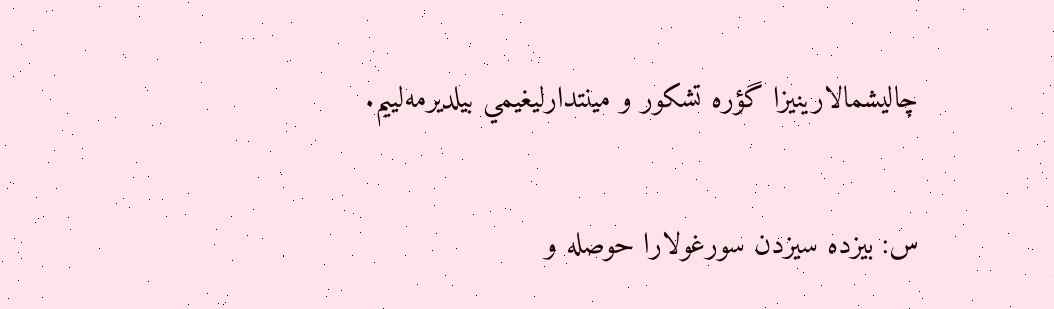چاليشمالارينيزا گؤره تشکور و مينتدارليغيمي بيلديرمه‌لييم.

س: بیزده سیزدن سورغولارا حوصله و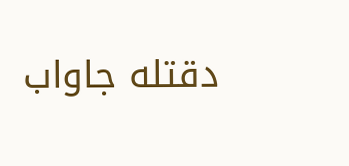دقتله جاواب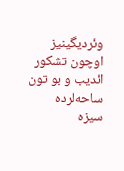وئردیگینیز اوچون تشکور ائدیب و بو تون ساحه‌لرده سیزه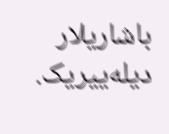باشاریلار دیله‌ییریک.